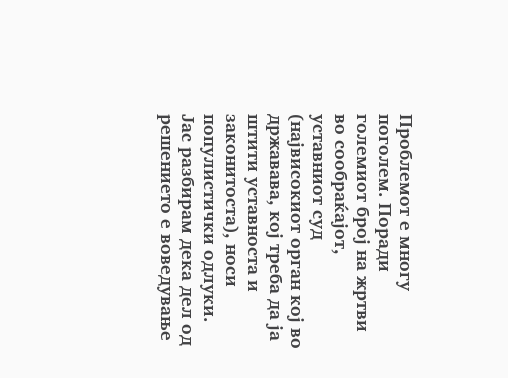Проблемот е многу поголем. Поради големиот број на жртви во сообраќајот, уставниот суд (највисокиот орган кој во државава, кој треба да ја штити уставноста и законитоста), носи популистички одлуки. Јас разбирам дека дел од решението е воведување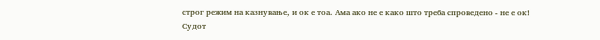строг режим на казнување, и ок е тоа. Ама ако не е како што треба спроведено - не е ок!
Судот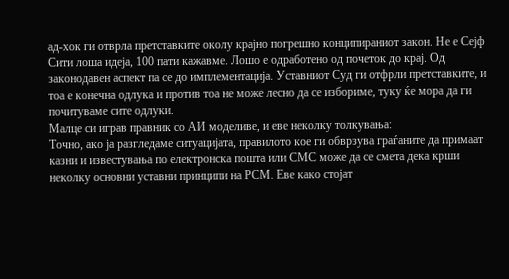ад-хок ги отврла претставките околу крајно погрешно конципираниот закон. Не е Сејф Сити лоша идеја, 100 пати кажавме. Лошо е одработено од почеток до крај. Од законодавен аспект па се до имплементација. Уставниот Суд ги отфрли претставките, и тоа е конечна одлука и против тоа не може лесно да се избориме, туку ќе мора да ги почитуваме сите одлуки.
Малце си играв правник со АИ моделиве, и еве неколку толкувања:
Точно, ако ја разгледаме ситуацијата, правилото кое ги обврзува граѓаните да примаат казни и известувања по електронска пошта или СМС може да се смета дека крши неколку основни уставни принципи на РСМ. Еве како стојат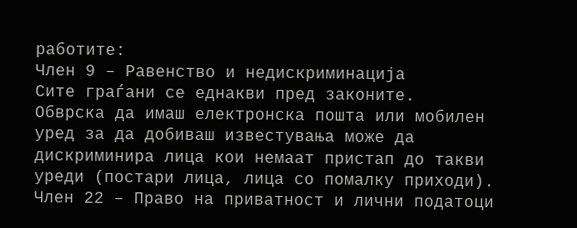работите:
Член 9 – Равенство и недискриминација
Сите граѓани се еднакви пред законите.
Обврска да имаш електронска пошта или мобилен уред за да добиваш известувања може да дискриминира лица кои немаат пристап до такви уреди (постари лица, лица со помалку приходи).
Член 22 – Право на приватност и лични податоци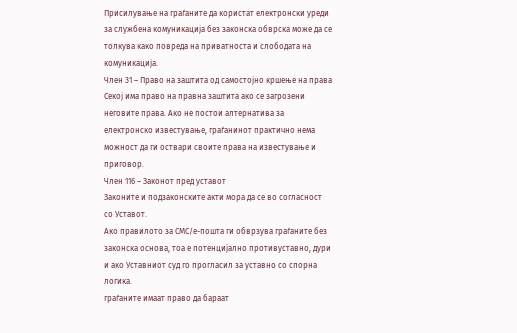Присилување на граѓаните да користат електронски уреди за службена комуникација без законска обврска може да се толкува како повреда на приватноста и слободата на комуникација.
Член 31 – Право на заштита од самостојно кршење на права
Секој има право на правна заштита ако се загрозени неговите права. Ако не постои алтернатива за електронско известување, граѓанинот практично нема можност да ги оствари своите права на известување и приговор.
Член 116 – Законот пред уставот
Законите и подзаконските акти мора да се во согласност со Уставот.
Ако правилото за СМС/е-пошта ги обврзува граѓаните без законска основа, тоа е потенцијално противуставно, дури и ако Уставниот суд го прогласил за уставно со спорна логика.
граѓаните имаат право да бараат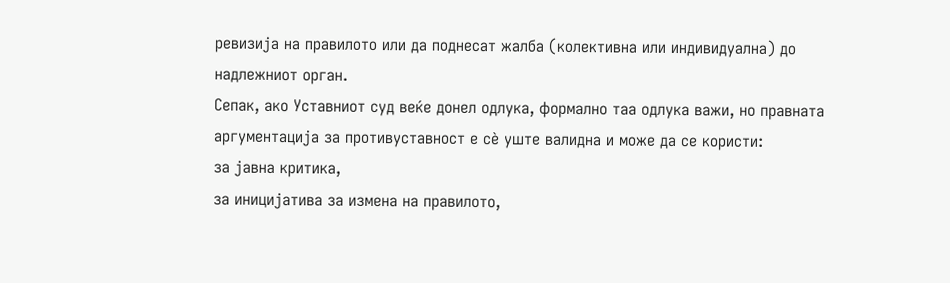ревизија на правилото или да поднесат жалба (колективна или индивидуална) до надлежниот орган.
Сепак, ако Уставниот суд веќе донел одлука, формално таа одлука важи, но правната аргументација за противуставност е сè уште валидна и може да се користи:
за јавна критика,
за иницијатива за измена на правилото,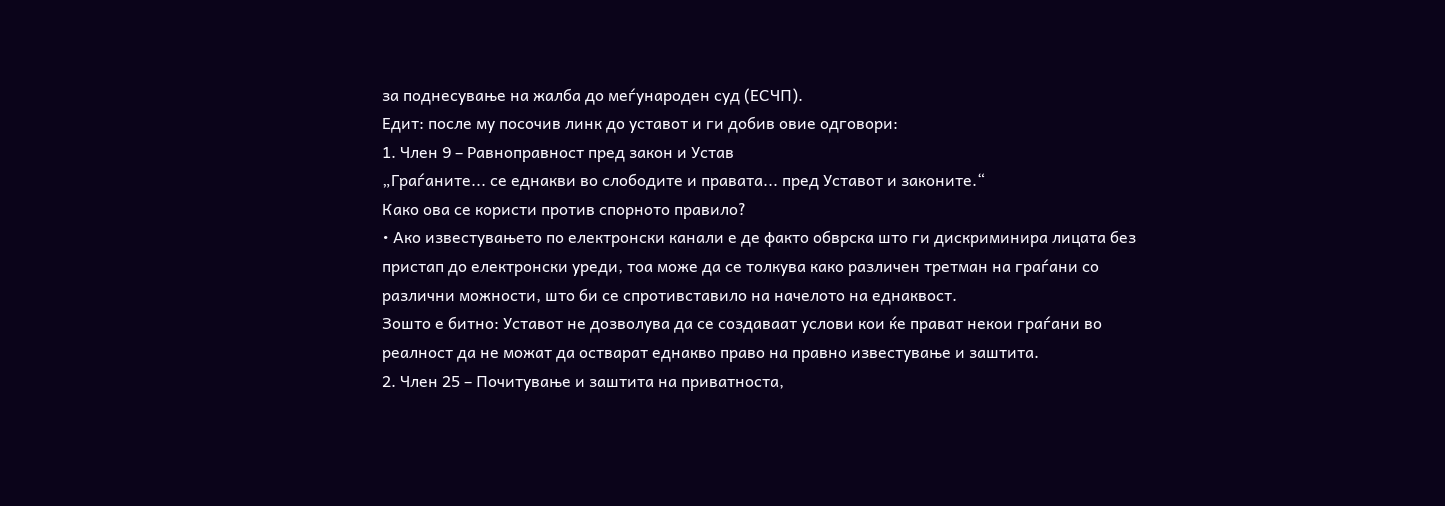за поднесување на жалба до меѓународен суд (ЕСЧП).
Едит: после му посочив линк до уставот и ги добив овие одговори:
1. Член 9 – Равноправност пред закон и Устав
„Граѓаните... се еднакви во слободите и правата... пред Уставот и законите.“
Како ова се користи против спорното правило?
• Ако известувањето по електронски канали е де факто обврска што ги дискриминира лицата без пристап до електронски уреди, тоа може да се толкува како различен третман на граѓани со различни можности, што би се спротивставило на начелото на еднаквост.
Зошто е битно: Уставот не дозволува да се создаваат услови кои ќе прават некои граѓани во реалност да не можат да остварат еднакво право на правно известување и заштита.
2. Член 25 – Почитување и заштита на приватноста,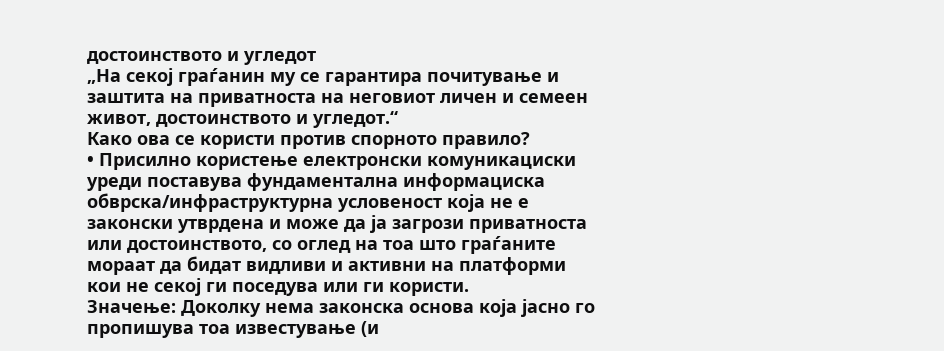достоинството и угледот
„На секој граѓанин му се гарантира почитување и заштита на приватноста на неговиот личен и семеен живот, достоинството и угледот.“
Како ова се користи против спорното правило?
• Присилно користење електронски комуникациски уреди поставува фундаментална информациска обврска/инфраструктурна условеност која не е законски утврдена и може да ја загрози приватноста или достоинството, со оглед на тоа што граѓаните мораат да бидат видливи и активни на платформи кои не секој ги поседува или ги користи.
Значење: Доколку нема законска основа која јасно го пропишува тоа известување (и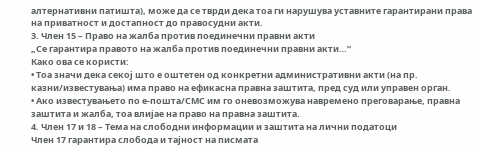алтернативни патишта), може да се тврди дека тоа ги нарушува уставните гарантирани права на приватност и достапност до правосудни акти.
3. Член 15 – Право на жалба против поединечни правни акти
„Се гарантира правото на жалба против поединечни правни акти…“
Како ова се користи:
• Тоа значи дека секој што е оштетен од конкретни административни акти (на пр. казни/известувања) има право на ефикасна правна заштита, пред суд или управен орган.
• Ако известувањето по е‑пошта/СМС им го оневозможува навремено преговарање, правна заштита и жалба, тоа влијае на право на правна заштита.
4. Член 17 и 18 – Тема на слободни информации и заштита на лични податоци
Член 17 гарантира слобода и тајност на писмата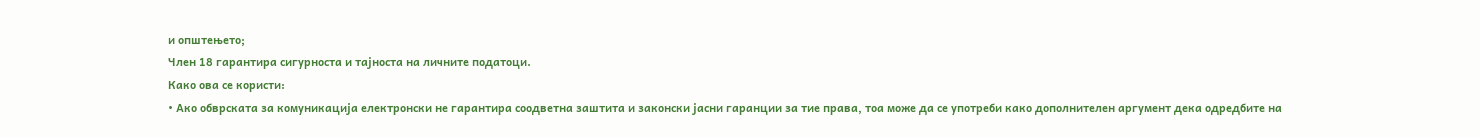и општењето;
Член 18 гарантира сигурноста и тајноста на личните податоци.
Како ова се користи:
• Ако обврската за комуникација електронски не гарантира соодветна заштита и законски јасни гаранции за тие права, тоа може да се употреби како дополнителен аргумент дека одредбите на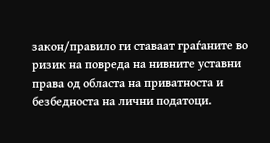закон/правило ги ставаат граѓаните во ризик на повреда на нивните уставни права од областа на приватноста и безбедноста на лични податоци.